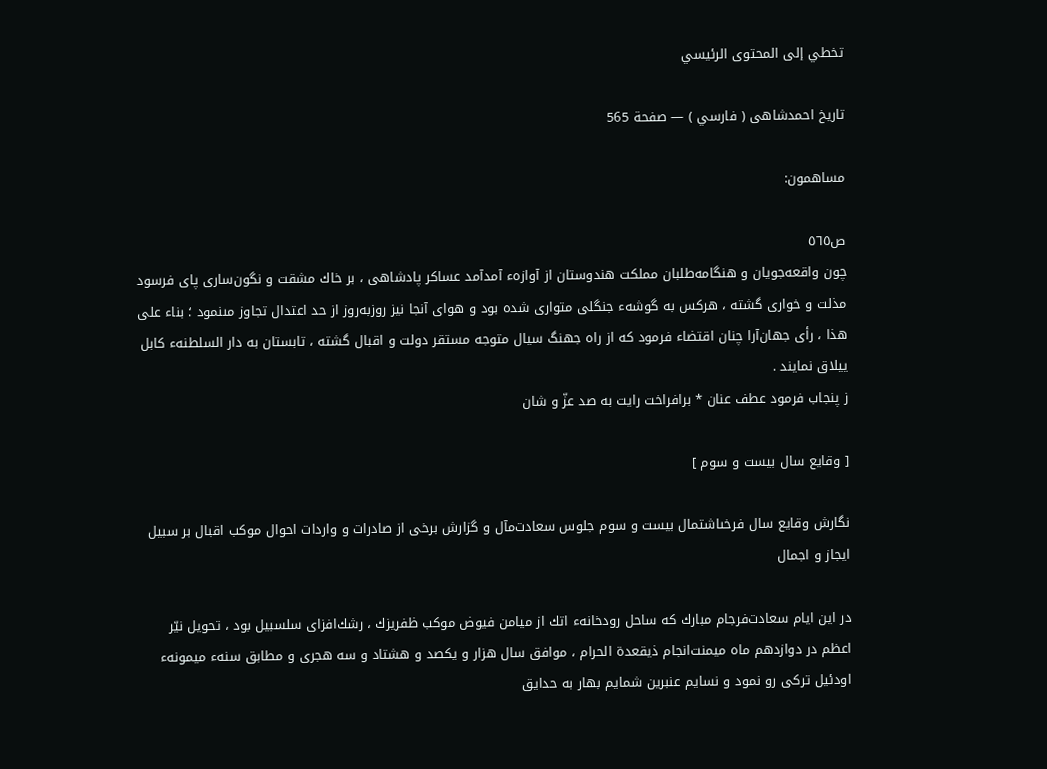تخطي إلى المحتوى الرئيسي

تاريخ احمدشاهى ( فارسي ) — صفحة 565

مساهمون:

ص٥٦٥
چون واقعه‌جويان و هنگامه‌طلبان مملكت هندوستان از آوازهء آمدآمد عساكر پادشاهى ، بر خاك مشقت و نگون‌سارى پاى فرسود مذلت و خوارى گشته ، هركس به گوشهء جنگلى متوارى شده بود و هواى آنجا نيز روزبه‌روز از حد اعتدال تجاوز مىنمود ؛ بناء على هذا ، رأى جهان‌آرا چنان اقتضاء فرمود كه از راه جهنگ سيال متوجه مستقر دولت و اقبال گشته ، تابستان به دار السلطنهء كابل ييلاق نمايند .
ز پنجاب فرمود عطف عنان * برافراخت رايت به صد عزّ و شان

[ وقايع سال بيست و سوم ]

نگارش وقايع سال فرخىاشتمال بيست و سوم جلوس سعادت‌مآل و گزارش برخى از صادرات و واردات احوال موكب اقبال بر سبيل ايجاز و اجمال

در اين ايام سعادت‌فرجام مبارك كه ساحل رودخانهء اتك از ميامن فيوض موكب ظفريزك ، رشك‌افزاى سلسبيل بود ، تحويل نيّر اعظم در دوازدهم ماه ميمنت‌انجام ذيقعدة الحرام ، موافق سال هزار و يكصد و هشتاد و سه هجرى و مطابق سنهء ميمونهء اودئيل تركى رو نمود و نسايم عنبرين شمايم بهار به حدايق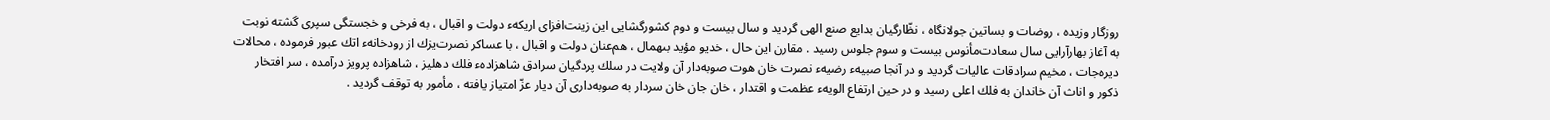روزگار وزيده ، روضات و بساتين جولانگاه ، نظّارگيان بدايع صنع الهى گرديد و سال بيست و دوم كشورگشايى اين زينت‌افزاى اريكهء دولت و اقبال ، به فرخى و خجستگى سپرى گشته نوبت به آغاز بهارآرايى سال سعادت‌مأنوس بيست و سوم جلوس رسيد . مقارن اين حال ، خديو مؤيد بىهمال ، هم‌عنان دولت و اقبال ، با عساكر نصرت‌يزك از رودخانهء اتك عبور فرموده ، محالات ديره‌جات ، مخيم سرادقات عاليات گرديد و در آنجا صبيهء رضيهء نصرت خان هوت صوبه‌دار آن ولايت در سلك پردگيان سرادق شاهزادهء فلك دهليز ، شاهزاده پرويز درآمده ، سر افتخار ذكور و اناث آن خاندان به فلك اعلى رسيد و در حين ارتفاع الويهء عظمت و اقتدار ، خان جان خان سردار به صوبه‌دارى آن ديار عزّ امتياز يافته ، مأمور به توقف گرديد .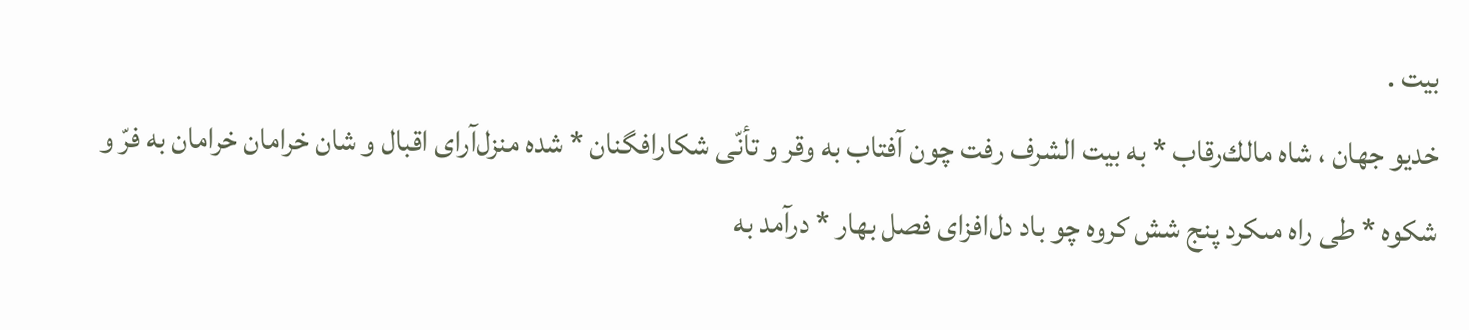بيت .
خديو جهان ، شاه مالك‌رقاب * به بيت الشرف رفت چون آفتاب به وقر و تأنّى شكارافگنان * شده منزل‌آراى اقبال و شان خرامان خرامان به فرّ و شكوه * طى راه مىكرد پنج شش كروه چو باد دل‌افزاى فصل بهار * درآمد به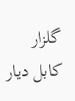گلزار كابل ديار